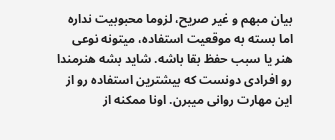بیان مبهم و غیر صریح، لزوما محبوبیت نداره اما بسته به موقعیت استفاده، میتونه نوعی هنر یا سبب حفظ بقا باشه. شاید بشه هنرمندا رو افرادی دونست که بیشترین استفاده رو از این مهارت روانی میبرن. اونا ممکنه از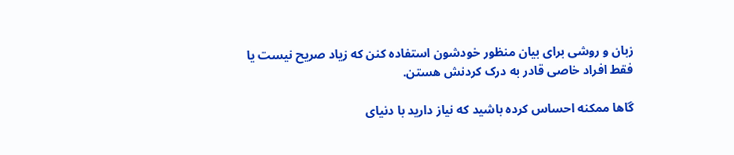زبان و روشی برای بیان منظور خودشون استفاده کنن که زیاد صریح نیست یا فقط افراد خاصی قادر به درک کردنش هستن.

گاها ممکنه احساس کرده باشید که نیاز دارید با دنیای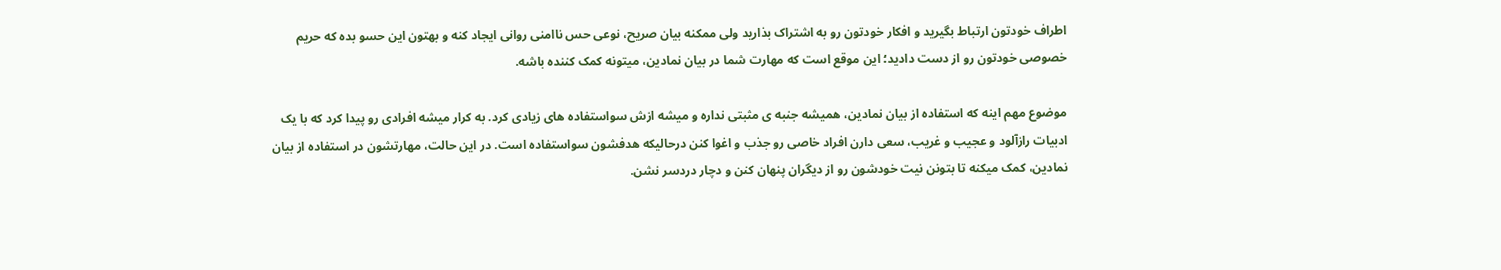اطراف خودتون ارتباط بگیرید و افکار خودتون رو به اشتراک بذارید ولی ممکنه بیان صریح، نوعی حس ناامنی روانی ایجاد کنه و بهتون این حسو بده که حریم خصوصی خودتون رو از دست دادید؛ این موقع است که مهارت شما در بیان نمادین، میتونه کمک کننده باشه.

موضوع مهم اینه که استفاده از بیان نمادین، همیشه جنبه ی مثبتی نداره و میشه ازش سواستفاده های زیادی کرد. به کرار میشه افرادی رو پیدا کرد که با یک ادبیات رازآلود و عجیب و غریب، سعی دارن افراد خاصی رو جذب و اغوا کنن درحالیکه هدفشون سواستفاده است. در این حالت، مهارتشون در استفاده از بیان نمادین، کمک میکنه تا بتونن نیت خودشون رو از دیگران پنهان کنن و دچار دردسر نشن.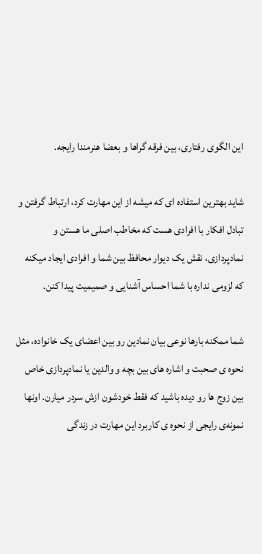این الگوی رفتاری، بین فرقه گراها و بعضا هنرمندا رایجه.

شاید بهترین استفاده ای که میشه از این مهارت کرد، ارتباط گرفتن و تبادل افکار با افرادی هست که مخاطب اصلی ما هستن و نمادپردازی، نقش یک دیوار محافظ بین شما و افرادی ایجاد میکنه که لزومی نداره با شما احساس آشنایی و صمیمیت پیدا کنن.

شما ممکنه بارها نوعی بیان نمادین رو بین اعضای یک خانواده، مثل نحوه ی صحبت و اشاره های بین بچه و والدین یا نمادپردازی خاص بین زوج ها رو دیده باشید که فقط خودشون ازش سردر میارن. اونها نمونه‌ی رایجی از نحوه ی کاربرد این مهارت در زندگی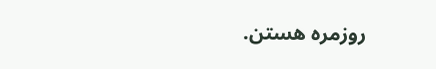روزمره هستن.